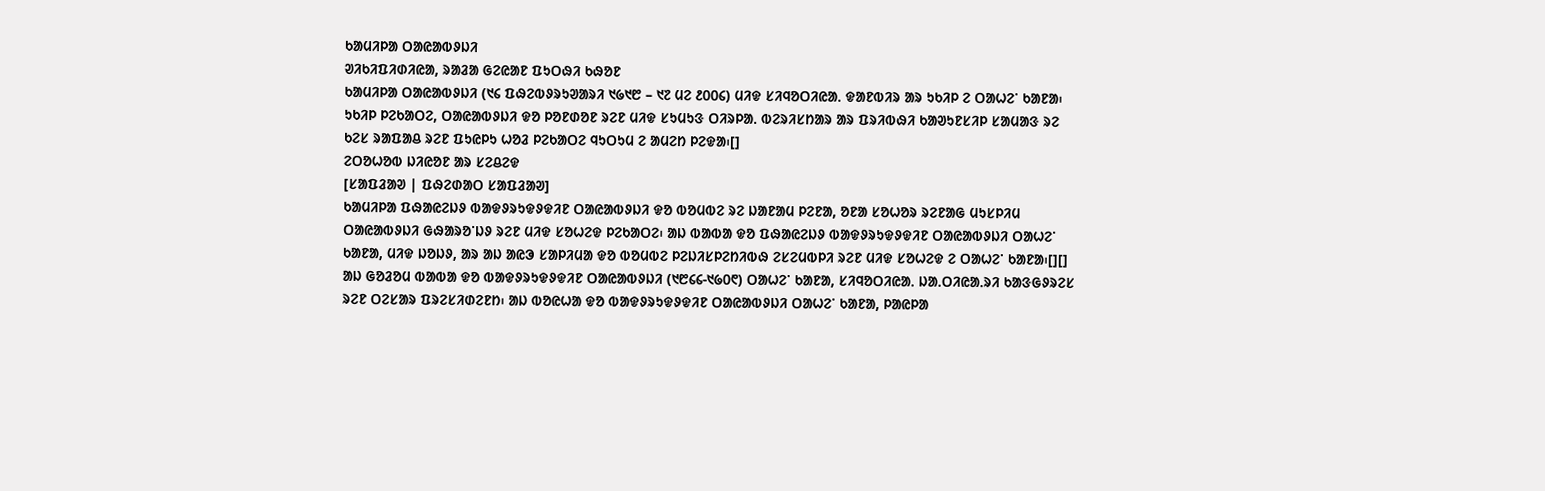ᱠᱟᱢᱤᱞᱟ ᱛᱟᱭᱟᱵᱽᱡᱤ
ᱣᱤᱠᱤᱯᱤᱰᱤᱭᱟ, ᱨᱟᱲᱟ ᱜᱮᱭᱟᱱ ᱯᱩᱛᱷᱤ ᱠᱷᱚᱱ
ᱠᱟᱢᱤᱞᱟ ᱛᱟᱭᱟᱵᱽᱡᱤ (᱑᱔ ᱯᱷᱮᱵᱽᱨᱩᱣᱟᱨᱤ ᱑᱙᱑᱘ – ᱑᱗ ᱢᱮ ᱒᱐᱐᱔) ᱢᱤᱫ ᱥᱤᱧᱚᱛᱤᱭᱟᱹ ᱫᱟᱱᱵᱤᱨ ᱟᱨ ᱩᱠᱤᱞ ᱮ ᱛᱟᱦᱮᱸ ᱠᱟᱱᱟ᱾ ᱩᱠᱤᱞ ᱞᱮᱠᱟᱛᱮ, ᱛᱟᱭᱟᱵᱽᱡᱤ ᱫᱚ ᱞᱚᱱᱰᱚᱱ ᱨᱮᱱ ᱢᱤᱫ ᱥᱩᱢᱩᱝ ᱛᱤᱨᱞᱟᱹ ᱵᱮᱨᱤᱥᱴᱟᱨ ᱟᱨ ᱯᱨᱤᱵᱷᱤ ᱠᱟᱣᱩᱱᱥᱤᱞ ᱥᱟᱢᱟᱝ ᱨᱮ ᱠᱮᱥ ᱨᱟᱯᱟᱪ ᱨᱮᱱ ᱯᱩᱭᱞᱩ ᱦᱚᱲ ᱞᱮᱠᱟᱛᱮ ᱧᱩᱛᱩᱢ ᱮ ᱟᱢᱮᱴ ᱞᱮᱫᱟ᱾[]
ᱮᱛᱚᱦᱚᱵ ᱡᱤᱭᱚᱱ ᱟᱨ ᱥᱮᱪᱮᱫ
[ᱥᱟᱯᱲᱟᱣ | ᱯᱷᱮᱰᱟᱛ ᱥᱟᱯᱲᱟᱣ]
ᱠᱟᱢᱤᱞᱟ ᱯᱷᱟᱭᱮᱡᱽ ᱵᱟᱫᱽᱨᱩᱫᱽᱫᱤᱱ ᱛᱟᱭᱟᱵᱽᱡᱤ ᱫᱚ ᱵᱚᱢᱵᱮ ᱨᱮ ᱡᱟᱱᱟᱢ ᱞᱮᱱᱟ, ᱚᱱᱟ ᱥᱚᱦᱚᱨ ᱨᱮᱱᱟᱜ ᱢᱩᱥᱞᱤᱢ ᱛᱟᱭᱟᱵᱽᱡᱤ ᱜᱷᱟᱨᱚᱸᱡᱽ ᱨᱮᱱ ᱢᱤᱫ ᱥᱚᱦᱮᱫ ᱞᱮᱠᱟᱛᱮ᱾ ᱟᱡ ᱵᱟᱵᱟ ᱫᱚ ᱯᱷᱟᱭᱮᱡᱽ ᱵᱟᱫᱽᱨᱩᱫᱽᱫᱤᱱ ᱛᱟᱭᱟᱵᱽᱡᱤ ᱛᱟᱦᱮᱸ ᱠᱟᱱᱟ, ᱢᱤᱫ ᱡᱚᱡᱽ, ᱟᱨ ᱟᱡ ᱟᱭᱳ ᱥᱟᱞᱤᱢᱟ ᱫᱚ ᱵᱚᱢᱵᱮ ᱞᱮᱡᱤᱥᱞᱮᱴᱤᱵᱷ ᱮᱥᱮᱢᱵᱞᱤ ᱨᱮᱱ ᱢᱤᱫ ᱥᱚᱦᱮᱫ ᱮ ᱛᱟᱦᱮᱸ ᱠᱟᱱᱟ᱾[][] ᱟᱡ ᱜᱚᱲᱚᱢ ᱵᱟᱵᱟ ᱫᱚ ᱵᱟᱫᱽᱨᱩᱫᱽᱫᱤᱱ ᱛᱟᱭᱟᱵᱽᱡᱤ (᱑᱘᱔᱔-᱑᱙᱐᱖) ᱛᱟᱦᱮᱸ ᱠᱟᱱᱟ, ᱥᱤᱧᱚᱛᱤᱭᱟᱹ ᱡᱟᱹᱛᱤᱭᱟᱹᱨᱤ ᱠᱟᱝᱜᱽᱨᱮᱥ ᱨᱮᱱ ᱛᱮᱥᱟᱨ ᱯᱨᱮᱥᱤᱰᱮᱱᱴ᱾ ᱟᱡ ᱵᱚᱭᱦᱟ ᱫᱚ ᱵᱟᱫᱽᱨᱩᱫᱽᱫᱤᱱ ᱛᱟᱭᱟᱵᱽᱡᱤ ᱛᱟᱦᱮᱸ ᱠᱟᱱᱟ, ᱞᱟᱭᱞᱟ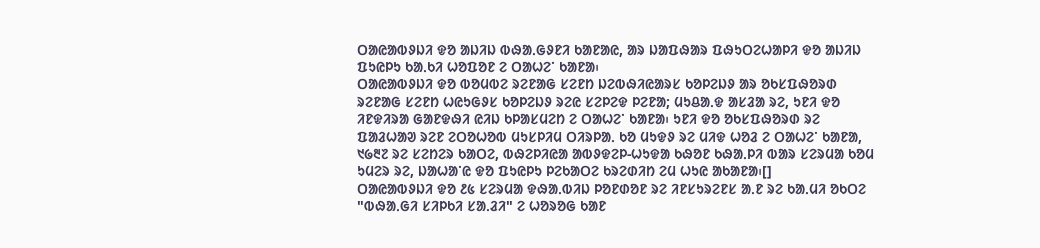ᱛᱟᱭᱟᱵᱽᱡᱤ ᱫᱚ ᱟᱡᱤᱡ ᱵᱷᱟᱹᱜᱽᱱᱤ ᱠᱟᱱᱟᱭ, ᱟᱨ ᱡᱟᱯᱷᱟᱨ ᱯᱷᱩᱛᱮᱦᱟᱞᱤ ᱫᱚ ᱟᱡᱤᱡ ᱯᱩᱭᱞᱩ ᱠᱟᱹᱠᱤ ᱦᱚᱯᱚᱱ ᱮ ᱛᱟᱦᱮᱸ ᱠᱟᱱᱟ᱾
ᱛᱟᱭᱟᱵᱽᱡᱤ ᱫᱚ ᱵᱚᱢᱵᱮ ᱨᱮᱱᱟᱜ ᱥᱮᱱᱴ ᱡᱮᱵᱷᱤᱭᱟᱨᱥ ᱠᱚᱞᱮᱡᱽ ᱟᱨ ᱚᱠᱥᱯᱷᱚᱨᱰ ᱨᱮᱱᱟᱜ ᱥᱮᱱᱴ ᱦᱭᱩᱜᱽᱥ ᱠᱚᱞᱮᱡᱽ ᱨᱮᱭ ᱥᱮᱞᱮᱫ ᱞᱮᱱᱟ; ᱢᱩᱪᱟᱹᱫ ᱟᱥᱲᱟ ᱨᱮ, ᱩᱱᱤ ᱫᱚ ᱤᱱᱫᱤᱨᱟ ᱜᱟᱱᱫᱷᱤ ᱭᱤᱡ ᱠᱞᱟᱥᱢᱮᱴ ᱮ ᱛᱟᱦᱮᱸ ᱠᱟᱱᱟ᱾ ᱩᱱᱤ ᱫᱚ ᱚᱠᱥᱯᱷᱚᱨᱰ ᱨᱮ ᱯᱟᱲᱦᱟᱣ ᱨᱮᱱ ᱮᱛᱚᱦᱚᱵ ᱢᱩᱥᱞᱤᱢ ᱛᱤᱨᱞᱟᱹ ᱠᱚ ᱢᱩᱫᱽ ᱨᱮ ᱢᱤᱫ ᱦᱚᱲ ᱮ ᱛᱟᱦᱮᱸ ᱠᱟᱱᱟ, ᱑᱙᱓᱗ ᱨᱮ ᱥᱮᱴᱮᱨ ᱠᱟᱛᱮ, ᱵᱷᱮᱞᱤᱭᱟ ᱟᱵᱽᱫᱮᱞ-ᱦᱩᱫᱟ ᱠᱷᱚᱱ ᱠᱷᱟᱹᱞᱤ ᱵᱟᱨ ᱥᱮᱨᱢᱟ ᱠᱚᱢ ᱩᱢᱮᱨ ᱨᱮ, ᱡᱟᱦᱟᱸᱭ ᱫᱚ ᱯᱩᱭᱞᱩ ᱞᱮᱠᱟᱛᱮ ᱠᱨᱮᱰᱤᱴ ᱮᱢ ᱦᱩᱭ ᱟᱠᱟᱱᱟ᱾[]
ᱛᱟᱭᱟᱵᱽᱡᱤ ᱫᱚ ᱒᱕ ᱥᱮᱨᱢᱟ ᱫᱷᱟᱹᱵᱤᱡ ᱞᱚᱱᱰᱚᱱ ᱨᱮ ᱤᱱᱥᱩᱨᱮᱱᱥ ᱟᱹᱱ ᱨᱮ ᱠᱟᱹᱢᱤ ᱚᱠᱛᱮ "ᱵᱷᱟᱹᱜᱤ ᱥᱤᱞᱠᱤ ᱥᱟᱹᱲᱤ" ᱮ ᱦᱚᱨᱚᱜ ᱠᱟᱱ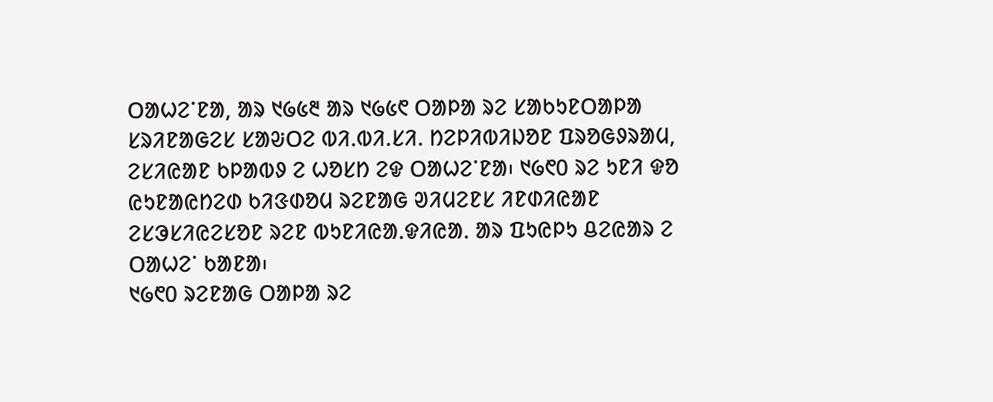ᱛᱟᱦᱮᱸᱱᱟ, ᱟᱨ ᱑᱙᱕᱓ ᱟᱨ ᱑᱙᱕᱖ ᱛᱟᱞᱟ ᱨᱮ ᱥᱟᱠᱩᱱᱛᱟᱞᱟ ᱥᱨᱤᱱᱟᱜᱮᱥ ᱥᱟᱶᱛᱮ ᱵᱤ.ᱵᱤ.ᱥᱤ. ᱴᱮᱞᱤᱵᱤᱡᱚᱱ ᱯᱨᱚᱜᱽᱨᱟᱢ, ᱮᱥᱤᱭᱟᱱ ᱠᱞᱟᱵᱽ ᱮ ᱦᱚᱥᱴ ᱮᱫ ᱛᱟᱦᱮᱸᱱᱟ᱾ ᱑᱙᱖᱐ ᱨᱮ ᱩᱱᱤ ᱫᱚ ᱭᱩᱱᱟᱭᱴᱮᱰ ᱠᱤᱝᱰᱚᱢ ᱨᱮᱱᱟᱜ ᱣᱤᱢᱮᱱᱥ ᱤᱱᱰᱤᱭᱟᱱ ᱮᱥᱳᱥᱤᱭᱮᱥᱚᱱ ᱨᱮᱱ ᱵᱩᱱᱤᱭᱟᱹᱫᱤᱭᱟᱹ ᱟᱨ ᱯᱩᱭᱞᱩ ᱪᱮᱭᱟᱨ ᱮ ᱛᱟᱦᱮᱸ ᱠᱟᱱᱟ᱾
᱑᱙᱖᱐ ᱨᱮᱱᱟᱜ ᱛᱟᱞᱟ ᱨᱮ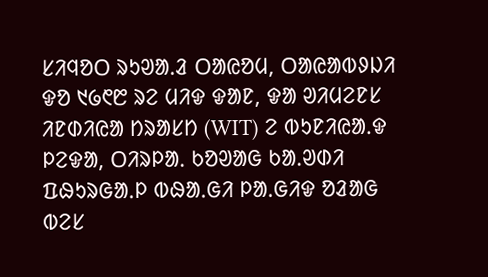ᱥᱤᱧᱚᱛ ᱨᱩᱣᱟᱹᱲ ᱛᱟᱭᱚᱢ, ᱛᱟᱭᱟᱵᱽᱡᱤ ᱫᱚ ᱑᱙᱖᱘ ᱨᱮ ᱢᱤᱫ ᱫᱟᱱ, ᱫᱟ ᱣᱤᱢᱮᱱᱥ ᱤᱱᱰᱤᱭᱟ ᱴᱨᱟᱥᱴ (WIT) ᱮ ᱵᱩᱱᱤᱭᱟᱹᱫ ᱞᱮᱫᱟ, ᱛᱤᱨᱞᱟᱹ ᱠᱚᱣᱟᱜ ᱠᱟᱹᱣᱰᱤ ᱯᱷᱩᱨᱜᱟᱹᱞ ᱵᱷᱟᱹᱜᱤ ᱞᱟᱹᱜᱤᱫ ᱚᱲᱟᱜ ᱵᱮᱥ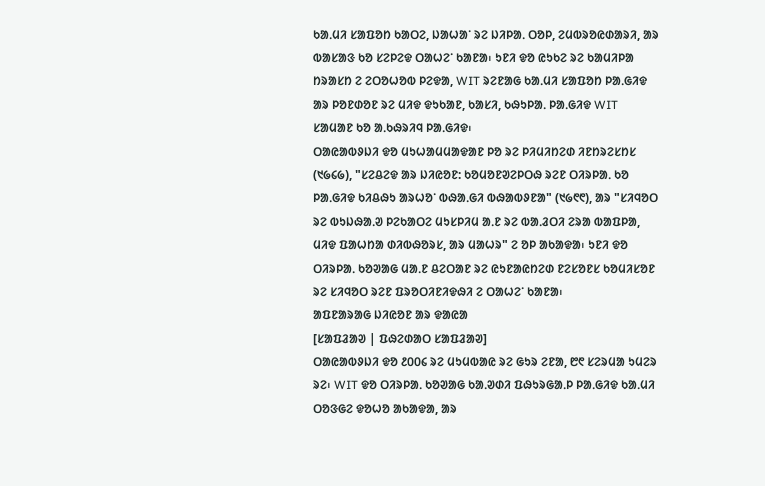ᱠᱟᱹᱢᱤ ᱥᱟᱯᱚᱴ ᱠᱟᱛᱮ, ᱡᱟᱦᱟᱸ ᱨᱮ ᱡᱤᱞᱟᱹ ᱛᱚᱞ, ᱮᱢᱵᱨᱚᱭᱰᱟᱨᱤ, ᱟᱨ ᱵᱟᱥᱟᱝ ᱠᱚ ᱥᱮᱞᱮᱫ ᱛᱟᱦᱮᱸ ᱠᱟᱱᱟ᱾ ᱩᱱᱤ ᱫᱚ ᱭᱩᱠᱮ ᱨᱮ ᱠᱟᱢᱤᱞᱟ ᱴᱨᱟᱥᱴ ᱮ ᱮᱛᱚᱦᱚᱵ ᱞᱮᱫᱟ, WIT ᱨᱮᱱᱟᱜ ᱠᱟᱹᱢᱤ ᱥᱟᱯᱚᱴ ᱞᱟᱹᱜᱤᱫ ᱟᱨ ᱞᱚᱱᱰᱚᱱ ᱨᱮ ᱢᱤᱫ ᱫᱩᱠᱟᱱ, ᱠᱟᱥᱤ, ᱠᱷᱩᱞᱟᱹ ᱞᱟᱹᱜᱤᱫ WIT ᱥᱟᱢᱟᱱ ᱠᱚ ᱟᱹᱠᱷᱨᱤᱧ ᱞᱟᱹᱜᱤᱫ᱾
ᱛᱟᱭᱟᱵᱽᱡᱤ ᱫᱚ ᱢᱩᱦᱟᱢᱢᱟᱫᱟᱱ ᱞᱚ ᱨᱮ ᱞᱤᱢᱤᱴᱮᱰ ᱤᱱᱴᱨᱮᱥᱴᱥ (᱑᱙᱔᱙), "ᱥᱮᱪᱮᱫ ᱟᱨ ᱡᱤᱭᱚᱱ: ᱠᱚᱢᱚᱱᱣᱮᱞᱛᱷ ᱨᱮᱱ ᱛᱤᱨᱞᱟᱹ ᱠᱚ ᱞᱟᱹᱜᱤᱫ ᱠᱤᱪᱷᱩ ᱟᱨᱦᱚᱸ ᱵᱷᱟᱹᱜᱤ ᱵᱷᱟᱵᱽᱱᱟ" (᱑᱙᱖᱖), ᱟᱨ "ᱥᱤᱧᱚᱛ ᱨᱮ ᱵᱩᱡᱷᱟᱹᱣ ᱞᱮᱠᱟᱛᱮ ᱢᱩᱥᱞᱤᱢ ᱟᱹᱱ ᱨᱮ ᱵᱟᱹᱲᱛᱤ ᱮᱨᱟ ᱵᱟᱯᱞᱟ, ᱢᱤᱫ ᱯᱟᱦᱴᱟ ᱰᱤᱵᱷᱚᱨᱥ, ᱟᱨ ᱢᱟᱦᱨ" ᱮ ᱚᱞ ᱟᱠᱟᱫᱟ᱾ ᱩᱱᱤ ᱫᱚ ᱛᱤᱨᱞᱟᱹ ᱠᱚᱣᱟᱜ ᱢᱟᱹᱱ ᱪᱮᱛᱟᱱ ᱨᱮ ᱭᱩᱱᱟᱭᱴᱮᱰ ᱱᱮᱥᱚᱱᱥ ᱠᱚᱢᱤᱥᱚᱱ ᱨᱮ ᱥᱤᱧᱚᱛ ᱨᱮᱱ ᱯᱨᱚᱛᱤᱱᱤᱫᱷᱤ ᱮ ᱛᱟᱦᱮᱸ ᱠᱟᱱᱟ᱾
ᱟᱯᱱᱟᱨᱟᱜ ᱡᱤᱭᱚᱱ ᱟᱨ ᱫᱟᱭᱟ
[ᱥᱟᱯᱲᱟᱣ | ᱯᱷᱮᱰᱟᱛ ᱥᱟᱯᱲᱟᱣ]
ᱛᱟᱭᱟᱵᱽᱡᱤ ᱫᱚ ᱒᱐᱐᱔ ᱨᱮ ᱢᱩᱢᱵᱟᱭ ᱨᱮ ᱜᱩᱨ ᱮᱱᱟ, ᱘᱖ ᱥᱮᱨᱢᱟ ᱩᱢᱮᱨ ᱨᱮ᱾ WIT ᱫᱚ ᱛᱤᱨᱞᱟᱹ ᱠᱚᱣᱟᱜ ᱠᱟᱹᱣᱰᱤ ᱯᱷᱩᱨᱜᱟᱹᱞ ᱞᱟᱹᱜᱤᱫ ᱠᱟᱹᱢᱤ ᱛᱚᱝᱜᱮ ᱫᱚᱦᱚ ᱟᱠᱟᱫᱟ, ᱟᱨ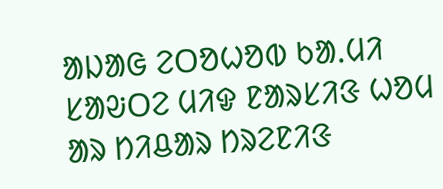ᱟᱡᱟᱜ ᱮᱛᱚᱦᱚᱵ ᱠᱟᱹᱢᱤ ᱥᱟᱶᱛᱮ ᱢᱤᱫ ᱱᱟᱨᱥᱤᱝ ᱦᱚᱢ ᱟᱨ ᱴᱤᱪᱟᱨ ᱴᱨᱮᱱᱤᱝ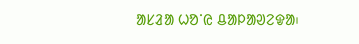ᱟᱥᱲᱟ ᱦᱚᱸᱭ ᱪᱟᱞᱟᱣᱮᱫᱟ᱾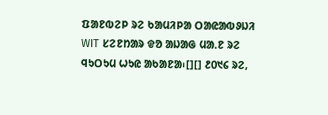ᱯᱟᱱᱵᱮᱞ ᱨᱮ ᱠᱟᱢᱤᱞᱟ ᱛᱟᱭᱟᱵᱽᱡᱤ WIT ᱥᱮᱱᱴᱟᱨ ᱫᱚ ᱟᱡᱟᱜ ᱢᱟᱹᱱ ᱨᱮ ᱧᱩᱛᱩᱢ ᱦᱩᱭ ᱟᱠᱟᱱᱟ᱾[][] ᱒᱐᱑᱔ ᱨᱮ,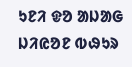ᱩᱱᱤ ᱫᱚ ᱟᱡᱟᱜ ᱡᱤᱭᱚᱱ ᱵᱷᱩᱨ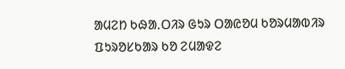ᱟᱢᱮᱴ ᱠᱷᱟᱹᱛᱤᱨ ᱜᱩᱨ ᱛᱟᱭᱚᱢ ᱠᱚᱨᱢᱟᱵᱤᱨ ᱯᱩᱨᱚᱥᱠᱟᱨ ᱠᱚ ᱮᱢᱟᱫᱮ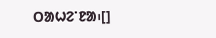ᱛᱟᱦᱮᱸᱱᱟ᱾[]